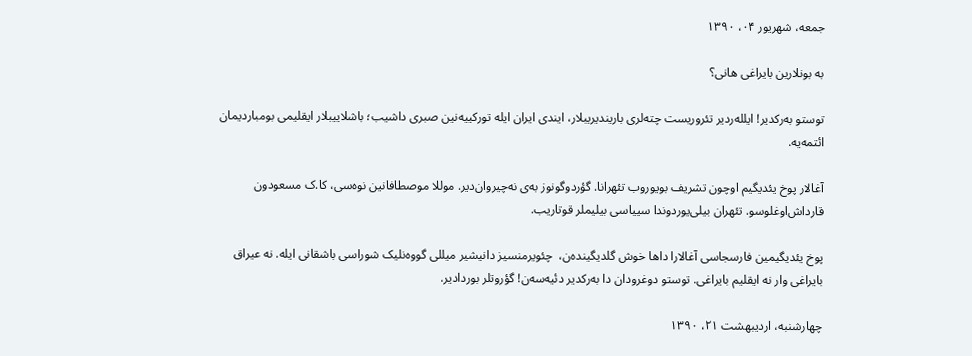جمعه، شهریور ۰۴، ۱۳۹۰

به بونلارین بایراغی هانی؟

توستو به‌رکدیر! ایلله‌ردیر تئروریست چته‌لری باریندیریبلار، ایندی ایران ایله تورکییه‌نین صبری داشیب؛ باشلاییبلار ایقلیمی بومباردیمان ائتمه‌یه.

آغالار پوخ یئدیگیم اوچون تشریف بویوروب تئهرانا. گؤردوگونوز به‌ی نه‌چیروان‌دیر. موللا موصطافانین نوه‌سی، کا.ک مسعودون قارداش‌اوغلوسو. تئهران بیلی‌یوردوندا سییاسی بیلیملر قوتاریب.

پوخ یئدیگیمین فارسجاسی آغالارا داها خوش گلدیگینده‌ن،  چئویرمنسیز دانیشیر میللی گووه‌نلیک شوراسی باشقانی ایله. نه عیراق بایراغی وار نه ایقلیم بایراغی. توستو دوغرودان دا به‌رکدیر دئیه‌سه‌ن! گؤروتلر بوردادیر.

چهارشنبه، اردیبهشت ۲۱، ۱۳۹۰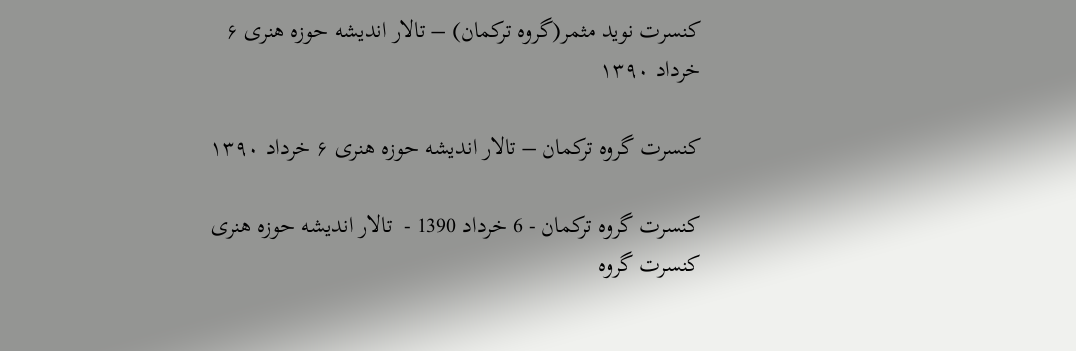کنسرت نوید مثمر(گروه ترکمان) – تالار اندیشه حوزه هنری ۶ خرداد ۱۳۹۰

کنسرت گروه ترکمان – تالار اندیشه حوزه هنری ۶ خرداد ۱۳۹۰

کنسرت گروه ترکمان - 6 خرداد 1390 -  تالار اندیشه حوزه هنری
کنسرت گروه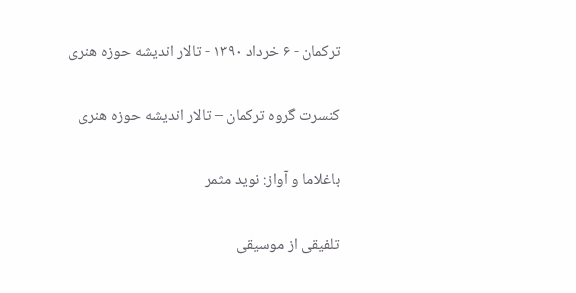ترکمان - ۶ خرداد ۱۳۹۰ - تالار اندیشه حوزه هنری

کنسرت گروه ترکمان – تالار اندیشه حوزه هنری

باغلاما و آواز: نوید مثمر

تلفیقی از موسیقی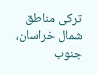ترکی مناطق شمال خراسان، جنوب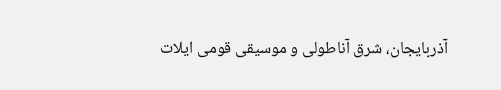آذربایجان، شرق آناطولی و موسیقی قومی ایلات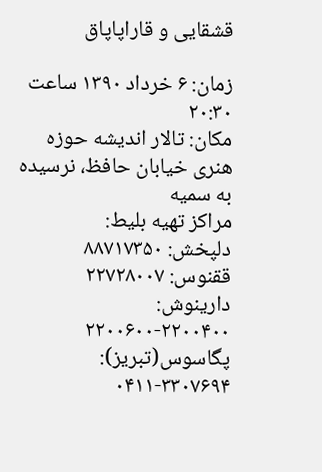قشقایی و قاراپاپاق

زمان: ۶ خرداد ۱۳۹۰ ساعت ۲۰:۳۰
مکان: تالار اندیشه حوزه هنری خیابان حافظ، نرسیده به سمیه
مراکز تهیه بلیط:
دلپخش: ۸۸۷۱۷۳۵۰
ققنوس: ۲۲۷۲۸۰۰۷
دارینوش: ۲۲۰۰۴۰۰-۲۲۰۰۶۰۰
پگاسوس(تبریز): ۳۳۰۷۶۹۴-۰۴۱۱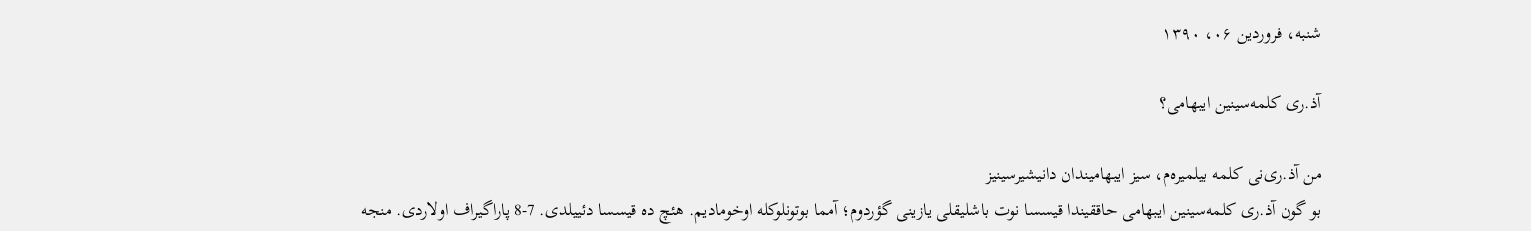شنبه، فروردین ۰۶، ۱۳۹۰

آذ.ری کلمه‌سینین ایبهامی؟

من آذ.ری‌نی کلمه بیلمیره‌م، سیز ایبهامیندان دانیشیرسینیز
بو گون آذ.ری کلمه‌سینین ایبهامی حاققیندا قیسسا نوت باشلیقلی یازینی گؤردوم؛ آمما بوتونلوکله اوخومادیم. هئچ ده قیسسا دئییلدی. 7-8 پاراگیراف اولاردی. منجه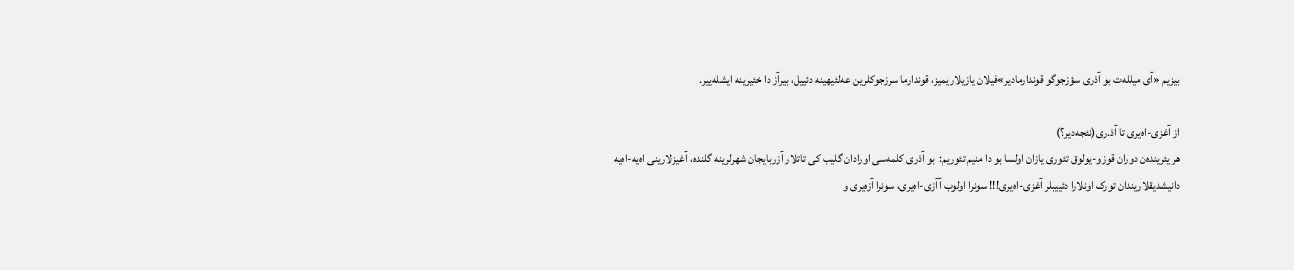بیزیم «آی میلله‌ت بو آذری سؤزجوگو قوندارمادیر»فیلان یازیلاریمیز، قوندارما سرزجوکلرین عه‌لئیهینه دئییل، بیرآز دا خئیرینه ایشله‌ییر.

از آغزی-اه‌یری تا آذ.ری(نئجه‌دیر؟)
هر یئرینده‌ن دوران قوزو-یولوق تئوری یازان اولسا بو دا منیم تئوریم:  بو آذری کلمه‌سی اورادان گلیب کی تاتلار آزربایجان شهرلرینه گلنده، آغیزلارینی اه‌یه-اه‌یه دانیشدیقلاریندان تورک اونلارا دئییبلر آغزی-اه‌یری!!! سونرا اولوب آآزی-اه‌یری، سونرا آزه‌یری و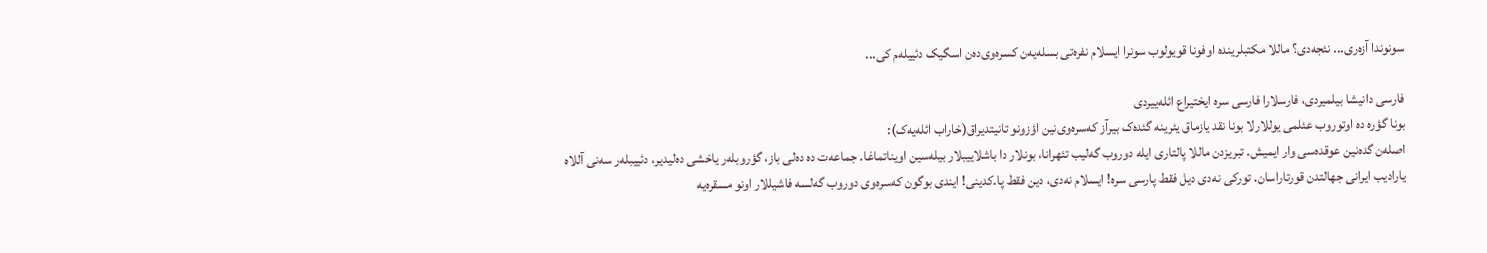سونوندا آزه‌ری... نئجه‌دی؟ ماللا مکتبلرینده اوفونا قویولوب سونرا ایسلام نفره‌تی بسله‌یه‌ن کسره‌وی‌ده‌ن اسگیک دئییله‌م کی...

فارسی دانیشا بیلمیردی، فارسلارا فارسی سره ایختیراع ائله‌ییردی
بونا گؤره ده اوتوروب عئلمی یوللارلا بونا نقد یازماق یئرینه گئده‌ک بیرآز که‌سره‌وی‌نین اؤزونو تانیتدیراق(خاراب ائله‌یه‌ک):
اصله‌ن گده‌نین عوقده‌سی وار ایمیش. تبریزدن ماللا پالتاری ایله دوروب گه‌لیب تئهرانا، بونلار دا باشلاییبلار بیله‌سین اویناتماغا. جماعه‌ت ده ده‌لی باز، گؤروبله‌ر یاخشی ده‌لیدیر، دئییبله‌ر سه‌نی آللاه یارادیب ایرانی جهالتدن قورتاراسان. تورکی نه‌دی دیل فقط پارسی سره! ایسلام نه‌دی، دین فقط پا.کدینی! ایندی بوگون که‌سره‌وی دوروب گه‌لسه فاشیللار اونو مسقره‌یه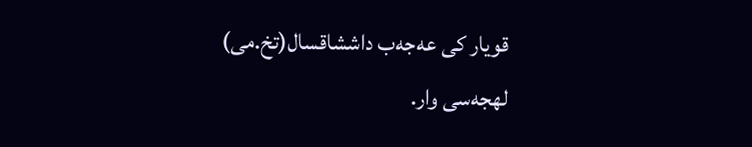قویار کی عه‌جه‌ب داششاقسال(تخ.می) لهجه‌سی وار.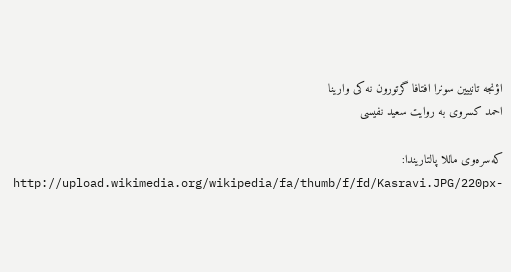اؤنجه تانییین سونرا افتافا گرتورون نه کی وارینا
احمد کسروی به روایت سعید نفیسی

که‌سره‌وی ماللا پالتاریندا:
http://upload.wikimedia.org/wikipedia/fa/thumb/f/fd/Kasravi.JPG/220px-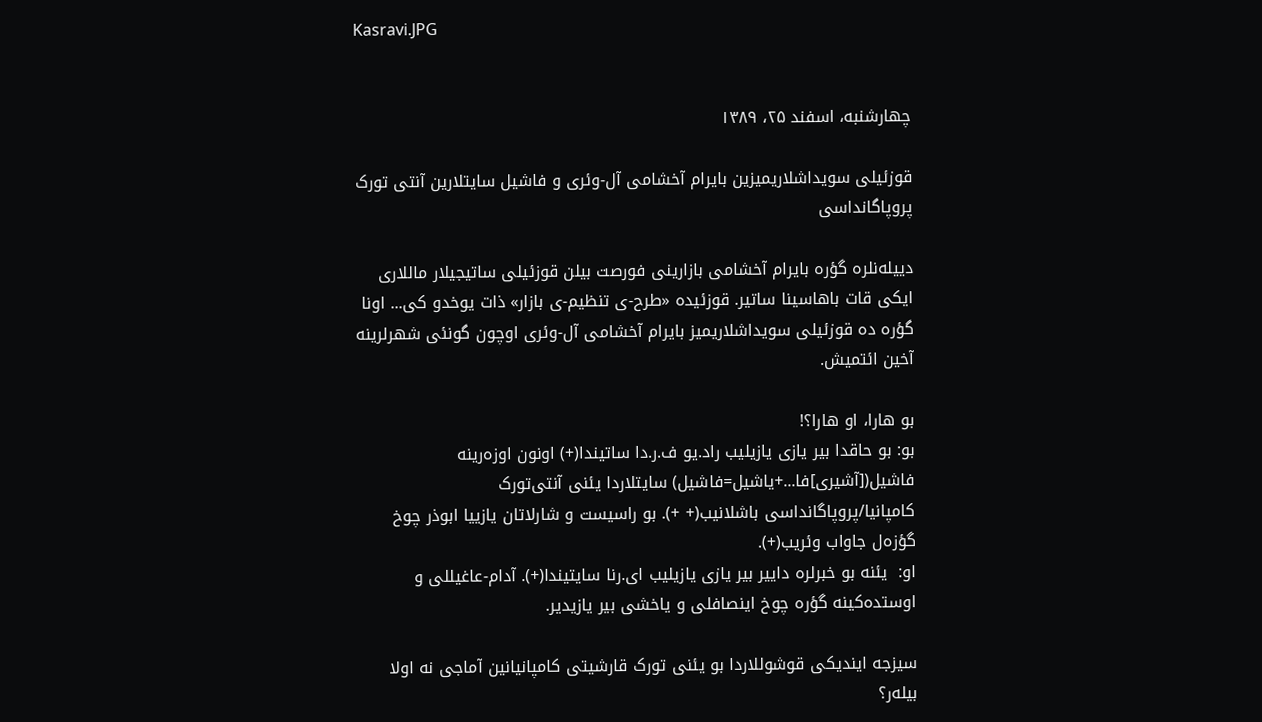Kasravi.JPG


چهارشنبه، اسفند ۲۵، ۱۳۸۹

قوزئیلی سویداشلاریمیزین بایرام آخشامی آل-وئری و فاشیل سایتلارین آنتی تورک پروپاگانداسی

دییله‌نلره گؤره بایرام آخشامی بازارینی فورصت بیلن قوزئیلی ساتیجیلار ماللاری ایکی قات باهاسینا ساتیر. قوزئیده «طرح-ی تنظیم-ی بازار» ذات یوخدو کی... اونا گؤره ده قوزئیلی سویداشلاریمیز بایرام آخشامی آل-وئری اوچون گونئی شهرلرینه آخین ائتمیش.

بو هارا، او هارا؟!
بو: بو حاقدا بیر یازی یازیلیب راد.یو ف.ر.دا ساتیندا(+) اونون اوزه‌رینه فاشیل([آشیری]فا...+یاشیل=فاشیل) سایتلاردا یئنی آنتی‌تورک کامپانیا/پروپاگانداسی باشلانیب(+ +). بو راسیست و شارلاتان یازییا ابوذر چوخ گؤزه‌ل جاواب وئریب(+).
او:  یئنه بو خبرلره داییر بیر یازی یازیلیب ای.رنا سایتیندا(+). آدام-عاغیللی و اوستده‌کینه گؤره چوخ اینصافلی و یاخشی بیر یازیدیر.

سیزجه ایندیکی قوشوللاردا بو یئنی تورک قارشیتی کامپانیانین آماجی نه اولا بیله‌ر؟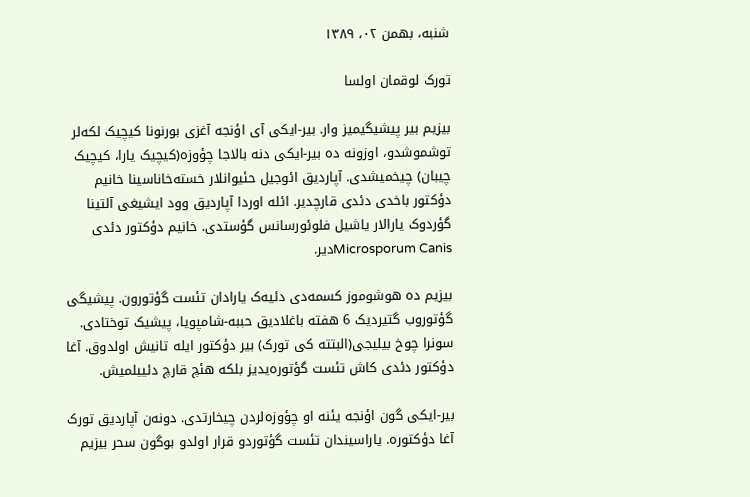شنبه، بهمن ۰۲، ۱۳۸۹

تورک لوقمان اولسا

بیزیم بیر پیشیگیمیز وار. بیر-ایکی آی اؤنجه آغزی بورنونا کیچیک لکه‌لر توشموشدو، اوزونه ده بیر-ایکی دنه بالاجا چؤوزه(کیچیک یارا، کیچیک چیبان) چیخمیشدی. آپاردیق ائوجیل حئیوانلار خسته‌خاناسینا خانیم دؤکتور باخدی دئدی قارچدیر. ائله اوردا آپاردیق وود ایشیغی آلتینا گؤردوک یارالار یاشیل فلوئورسانس گؤستدی. خانیم دؤکتور دئدی Microsporum Canisدیر.

بیزیم ده هوشوموز کسمه‌دی دئیه‌‌ک یارادان تئست گؤتورون. پیشیگی گؤتوروب گتیردیک 6 هفته باغلادیق حببه-شامپویا، پیشیک توختادی. سونرا چوخ بیلیجی(البتته کی تورک) بیر دؤکتور ایله تانیش اولدوق. آغا دؤکتور دئدی کاش تئست گؤتوره‌یدیز بلکه هئچ قارچ دئییلمیش.

بیر-ایکی گون اؤنجه یئنه او چؤوزه‌لردن چیخارتدی. دونه‌ن آپاردیق تورک آغا دؤکتوره. یاراسیندان تئست گؤتوردو قرار اولدو بوگون سحر بیزیم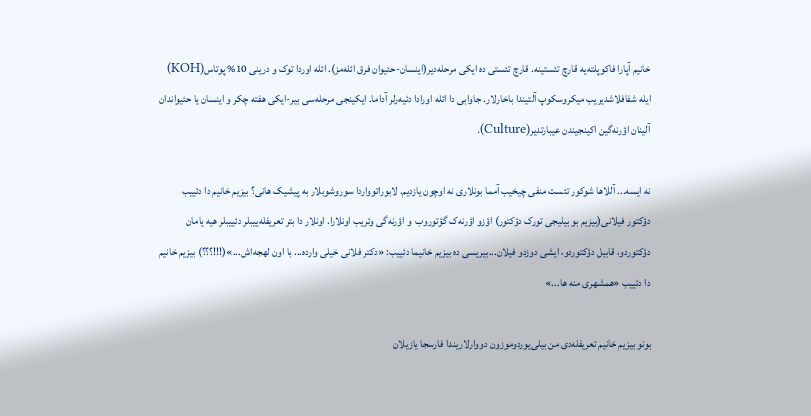خانیم آپارا فاکوپلته‌یه قارچ تئستینه. قارچ تئستی ده ایکی مرحله‌دیر(اینسان-حئیوان فرق ائله‌مز). ائله اوردا توک و درینی 10% پوتاس(KOH) ایله شفافلاشدیریب میکروسکوپ آلتیندا باخارلار. جاوابی دا ائله اورادا دئیه‌رلر آداما. ایکینجی مرحله‌سی بیر-ایکی هفته چکر و اینسان یا حئیواندان آلینان اؤرنه‌گین اکینجیندن عیبارتدیر(Culture).

نه ایسه... آللاها شوکور تئست منفی چیخیب آمما بونلاری نه اوچون یازدیم. لابوراتوواردا سوروشوبلار به پیشیک هانی؟ بیزیم خانیم دا دئییب دؤکتور فیلانی(بیزیم بو بیلیجی تورک دؤکتور) اؤزو اؤرنه‌ک گؤتوروب  و اؤرنه‌گی وئریب اونلارا. اونلار دا بتر تعریفله‌ییبلر دئییبلر هیه یامان دؤکتوردو، قابیل دؤکتوردو، ایشی دوزدو فیلان...بیریسی ده بیزیم خانیما دئییب: «دکتر فلانی خیلی وارده... با اون لهجه‌اش...»(!!!؟؟؟) بیزیم خانیم دا دئییب «همشهری منه ها...»

بونو بیزیم خانیم تعریفله‌دی من بیلی‌یوردوموزون دووارلاریندا فارسجا یازیلان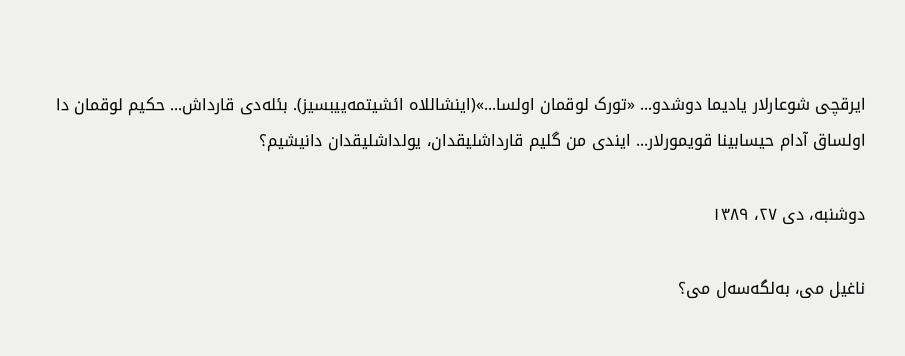ایرقچی شوعارلار یادیما دوشدو... «تورک لوقمان اولسا...»(اینشاللاه ائشیتمه‌ییبسیز). بئله‌دی قارداش... حکیم لوقمان دا اولساق آدام حیسابینا قویمورلار... ایندی من گلیم قارداشلیقدان، یولداشلیقدان دانیشیم؟

دوشنبه، دی ۲۷، ۱۳۸۹

ناغیل می، به‌لگه‌سه‌ل می؟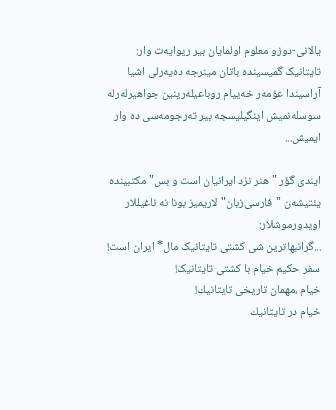یالانی-دوزو معلوم اولمایان بیر ریوایه‌ت وار: تایتانیک گمیسینده باتان مینرجه ده‌یه‌رلی اشیا آراسیندا عؤمه‌ر خه‌ییام روباعیله‌رینین جواهیرله‌رله سوسله‌نمیش اینگیلیسجه بیر ته‌رجومه‌سی ده وار ایمیش...

ایندی گؤر "هنر نزد ایرانیان است و بس" مکتبینده یئتیشه‌ن "فارسی‌زبان"لاریمیز بونا نه ناغیللار اویدورموشلار:
...گرانبهاترین شی کشتی تایتانیک مال* ایران است!
سفر حکیم خیام با کشتی تایتانیک!
خيام ،مهمان تاريخى تايتانيك!
خيام در تايتانيك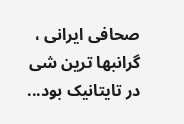صحافی ایرانی ، گرانبها ترین شی در تایتانیک بود...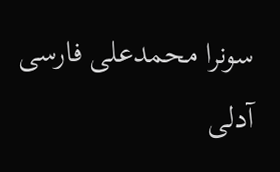سونرا محمدعلی فارسی آدلی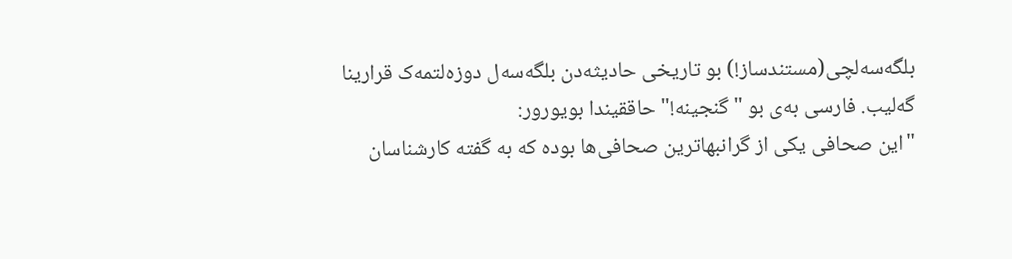بلگه‌سه‌لچی(مستندساز!) بو تاریخی حادیثه‌دن بلگه‌سه‌ل دوزه‌لتمه‌ک قرارینا گه‌لیب. فارسی به‌ی بو "گنجینه!" حاققیندا بویورور:
"این صحافی یکی از گرانبهاترین صحافی‌ها بوده که به گفته کارشناسان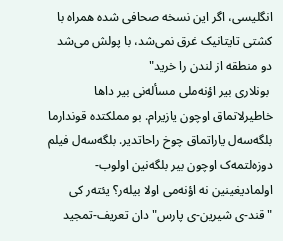انگلیسی، اگر این نسخه صحافی شده همراه با کشتی تایتانیک غرق نمی‌شد، با پولش می‌شد دو منطقه از لندن را خرید"
 بونلاری بیر اؤنه‌ملی مسأله‌نی بیر داها خاطیرلاتماق اوچون یازیرام. بو مملکتده قوندارما بلگه‌سه‌ل یاراتماق چوخ راحاتدیر. بلگه‌سه‌ل فیلم دوزه‌لتمه‌ک اوچون بیر بلگه‌نین اولوب-اولمادیغینین نه اؤنه‌می اولا بیله‌ر؟ یئته‌ر کی "قند-ی شیرین-ی پارس"دان تعریف-تمجید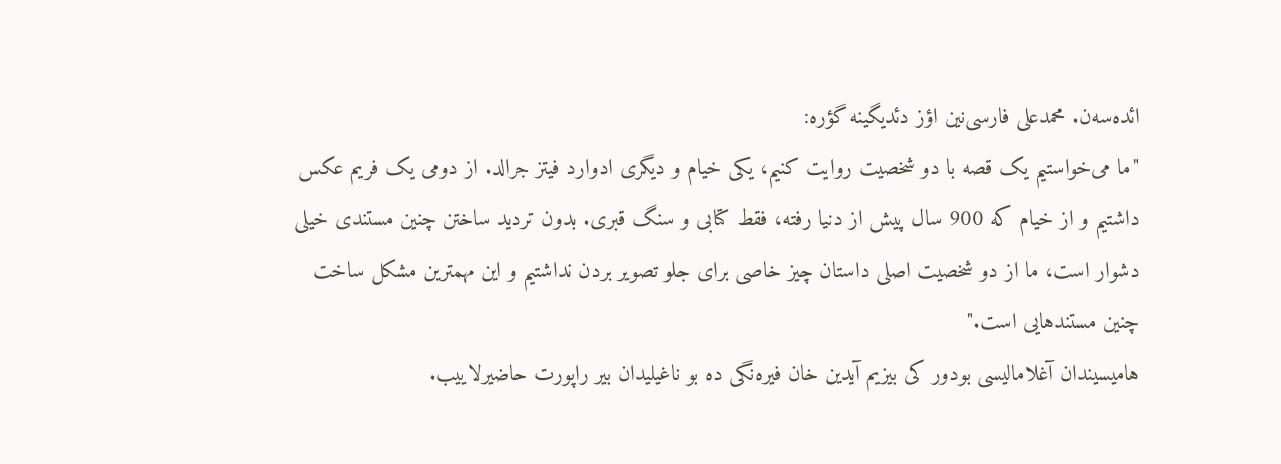ائده‌سه‌ن. محمدعلی فارسی‌نین اؤز دئدیگینه گؤره:
"ما می‌خواستیم یک قصه با دو شخصیت روایت کنیم، یکی خیام و دیگری ادوارد فیتز جرالد. از دومی یک فریم عکس داشتیم و از خیام که 900 سال پیش از دنیا رفته، فقط کتابی و سنگ قبری. بدون تردید ساختن چنین مستندی خیلی دشوار است، ما از دو شخصیت اصلی داستان چیز خاصی برای جلو تصویر بردن نداشتیم و این مهمترین مشکل ساخت چنین مستندهایی است."
هامیسیندان آغلامالیسی بودور کی بیزیم آیدین خان فیره‌نگی ده بو ناغیلیدان بیر راپورت حاضیرلاییب.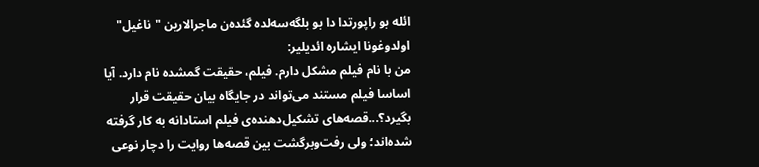ائله بو راپورتدا دا بو بلگه‌سه‌لده گئده‌ن ماجرالارین "ناغیل" اولدوغونا ایشاره ائدیلیر:
من با نام فیلم مشکل دارم. فیلم، حقیقت گمشده نام دارد. آیا اساسا فیلم مستند می‌تواند در جایگاه بیان حقیقت قرار بگیرد؟...قصه‌های تشکیل‌دهنده‌ی فیلم استادانه به کار گرفته شده‌اند؛ ولی رفت‌وبرگشت بین قصه‌ها روایت را دچار نوعی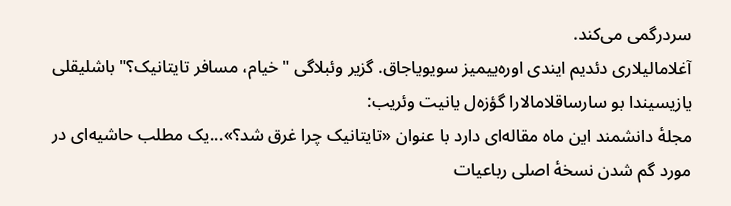سردرگمی می‌کند.
آغلامالیلاری دئدیم ایندی اوره‌ییمیز سویویاجاق. گزیر وئبلاگی "خیام، مسافر تایتانیک؟" باشلیقلی یازیسیندا بو سارساقلامالارا گؤزه‌ل یانیت وئریب:
مجلهٔ دانشمند این ماه مقاله‌ای دارد با عنوان «تایتانیک چرا غرق شد؟»...یک مطلب حاشیه‌ای در مورد گم شدن نسخهٔ اصلی رباعیات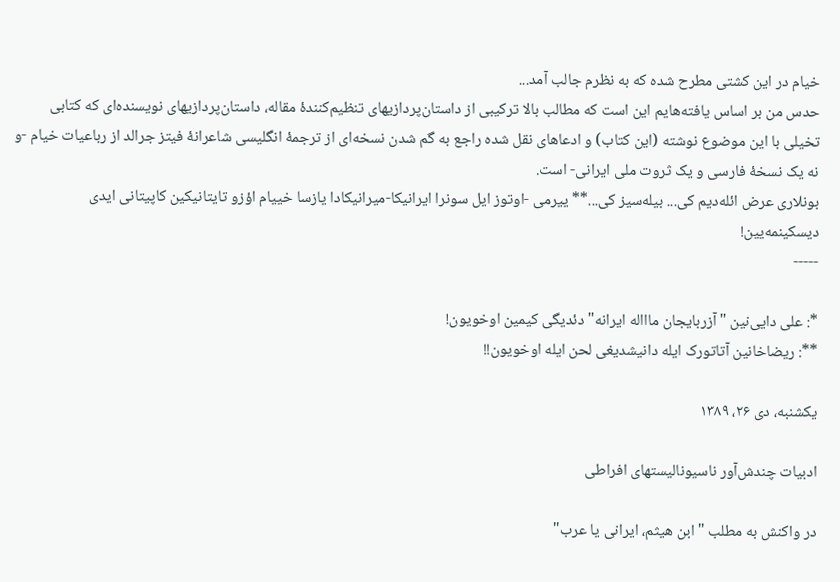خیام در این کشتی مطرح شده که به نظرم جالب آمد...
حدس من بر اساس یافته‌هایم این است که مطالب بالا ترکیبی از داستان‌پردازیهای تنظیم‌کنندهٔ مقاله، داستان‌پردازیهای نویسنده‌ای که کتابی تخیلی با این موضوع نوشته (این کتاب) و ادعاهای نقل شده راجع به گم شدن نسخه‌ای از ترجمهٔ انگلیسی شاعرانهٔ فیتز جرالد از رباعیات خیام -و نه یک نسخهٔ فارسی و یک ثروت ملی ایرانی- است.
بونلاری عرض ائله‌دیم کی... بیله‌سیز کی...** ییرمی -اوتوز ایل سونرا ایرانیکا-میرانیکادا یازسا خییام اؤزو تایتانیکین کاپیتانی ایدی دیسکینمه‌یین!
-----

*: علی دایی‌نین "آزربایجان ماااله ایرانه" دئدیگی کیمین اوخویون!
**: ریضاخانین آتاتورک ایله دانیشدیغی لحن ایله اوخویون!!

یکشنبه، دی ۲۶، ۱۳۸۹

ادبیات چندش‌آور ناسیونالیستهای افراطی

در واکنش به مطلب "ابن هیثم، ایرانی یا عرب"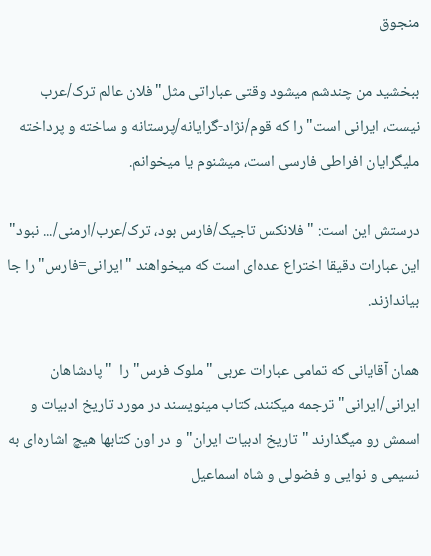منجوق

ببخشید من چندشم میشود وقتی عباراتی مثل"فلان عالم ترک/عرب نیست، ایرانی است" را که قوم/نژاد-گرایانه/پرستانه و ساخته و پرداخته ملیگرایان افراطی فارسی است، میشنوم یا میخوانم.

درستش این است: "فلانکس تاجیک/فارس بود، ترک/عرب/ارمنی/... نبود"
این عبارات دقیقا اختراع عده‌ای است که میخواهند "ایرانی=فارس" را جا بیاندازند.

همان آقایانی که تمامی عبارات عربی "ملوک فرس" را  "پادشاهان ایرانی/ایرانی" ترجمه میکنند، کتاب مینویسند در مورد تاریخ ادبیات و اسمش رو میگذارند "تاریخ ادبیات ایران" و در اون کتابها هیچ اشاره‌ای به نسیمی و نوایی و فضولی و شاه اسماعیل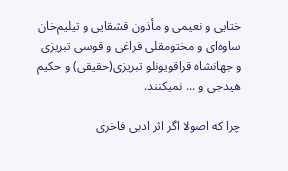ختایی و نعیمی و مأذون قشقایی و تیلیم‌خان ساوه‌ای و مختومقلی فراغی و قوسی تبریزی و جهانشاه قراقویونلو تبریزی(حقیقی) و حکیم هیدجی و ... نمیکنند.

چرا که اصولا اگر اثر ادبی فاخری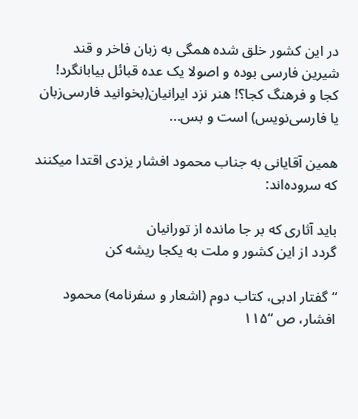در این کشور خلق شده همگی به زبان فاخر و قند شیرین فارسی بوده و اصولا یک عده قبائل بیابانگرد! کجا و فرهنگ کجا؟! هنر نزد ایرانیان(بخوانید فارسی‌زبان یا فارسی‌نویس) است و بس...

همین آقایانی به جناب محمود افشار یزدی اقتدا میکنند که سروده‌اند:

باید آثاری که بر جا مانده از تورانیان
گردد از این کشور و ملت به یکجا ریشه کن

“گفتار ادبی، کتاب دوم (اشعار و سفرنامه) محمود افشار، ص “۱۱۵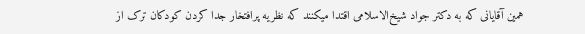همین آقایانی که به دکتر جواد شیخ‌الاسلامی اقتدا میکنند که نظریه پرافتخار جدا کردن کودکان ترک از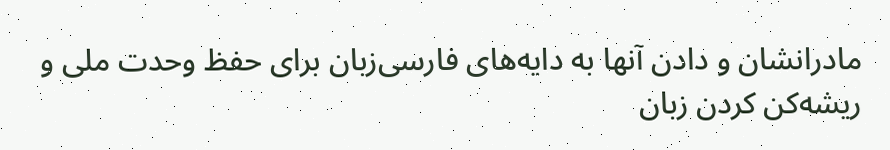مادرانشان و دادن آنها به دایه‌های فارسی‌زبان برای حفظ وحدت ملی و ریشه‌کن کردن زبان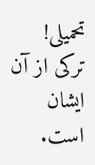تحمیلی! ترکی از آن ایشان است.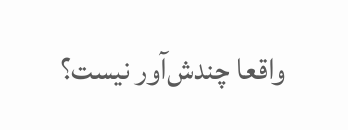واقعا چندش‌آور نیست؟